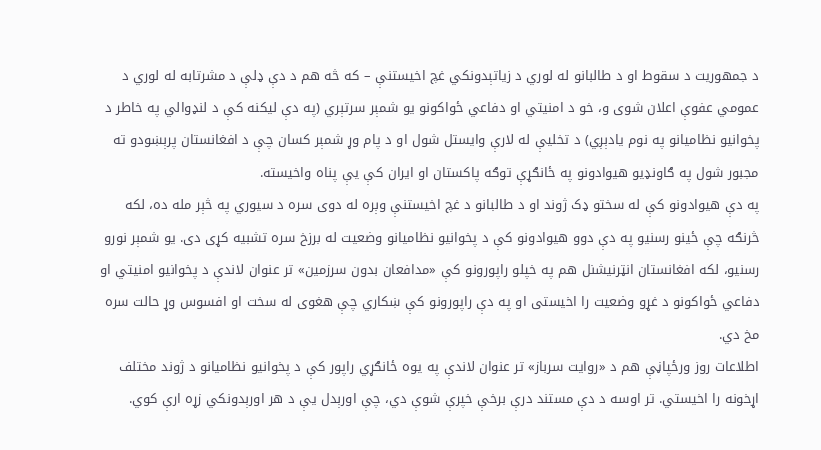د جمهوريت د سقوط او د طالبانو له لوري د زياتېدونکي غچ اخیستنې – که څه هم د دې ډلې د مشرتابه له لوري د عمومي عفوې اعلان شوی و، خو د امنيتي او دفاعي ځواکونو يو شمېر سرتېري (په دې ليکنه کې د لنډوالي په خاطر د پخوانيو نظاميانو په نوم يادېږي) د تخليې له لارې وايستل شول او د پام وړ شمېر کسان چې د افغانستان پرېښودو ته مجبور شول په ګاونډيو هيوادونو په ځانګړې توګه پاکستان او ايران کې يې پناه واخيسته.
په دې هيوادونو کې له سختو ډک ژوند او د طالبانو د غچ اخيستنې وېره له دوی سره د سیوري په څېر مله ده، لکه څرنګه چې ځينو رسنيو په دې دوو هيوادونو کې د پخوانيو نظاميانو وضعيت له برزخ سره تشبيه کړی دی. يو شمېر نورو رسنيو، لکه افغانستان انټرنيشنل هم په خپلو راپورونو کې «مدافعان بدون سرزمين» تر عنوان لاندې د پخوانيو امنيتي او دفاعي ځواکونو د غړو وضعيت را اخيستی او په دې راپورونو کې ښکاري چې هغوی له سخت او افسوس وړ حالت سره مخ دي.
اطلاعات روز ورځپاڼې هم د «روايت سرباز» تر عنوان لاندې په يوه ځانګړي راپور کې د پخوانيو نظاميانو د ژوند مختلف اړخونه را اخيستي. تر اوسه د دې مستند درې برخې خپرې شوې دي، چې اورېدل يې د هر اورېدونکي زړه ارې کوي.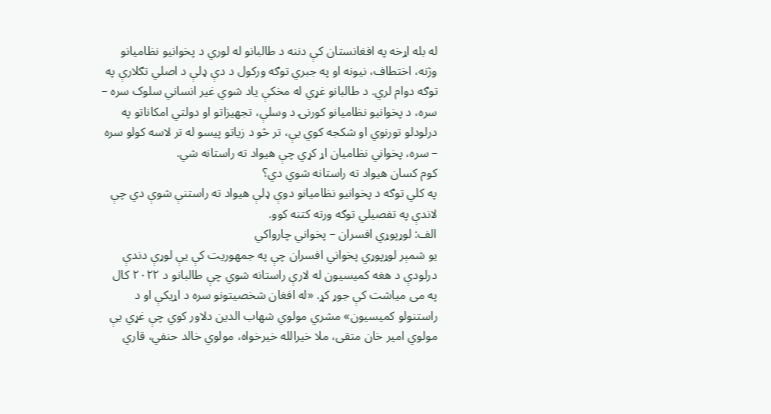له بله اړخه په افغانستان کې دننه د طالبانو له لوري د پخوانيو نظاميانو وژنه، اختطاف، نيونه او په جبري توګه ورکول د دې ډلې د اصلي تګلارې په توګه دوام لري. د طالبانو غړي له مخکې ياد شوي غير انساني سلوک سره – سره، د پخوانيو نظاميانو کورنۍ د وسلې، تجهيزاتو او دولتي امکاناتو په درلودلو تورنوي او شکجه کوي يې، تر څو د زياتو پیسو له تر لاسه کولو سره – سره، پخواني نظاميان اړ کړي چې هيواد ته راستانه شي.
کوم کسان هيواد ته راستانه شوي دي؟
په کلي توګه د پخوانيو نظاميانو دوې ډلې هيواد ته راستنې شوې دي چې لاندې په تفصيلي توګه ورته کتنه کوو.
الف: لوړپوړي افسران – پخواني چارواکي
يو شمېر لوړپوړي پخواني افسران چې په جمهوريت کې يې لوړې دندې درلودې د هغه کميسيون له لارې راستانه شوي چې طالبانو د ۲۰۲۲ کال په می مياشت کې جوړ کړ. «له افغان شخصيتونو سره د اړيکې او د راستنولو کميسيون» مشري مولوي شهاب الدين دلاور کوي چې غړي يې مولوي امير خان متقی، ملا خيرالله خيرخواه، مولوي خالد حنفي، قاري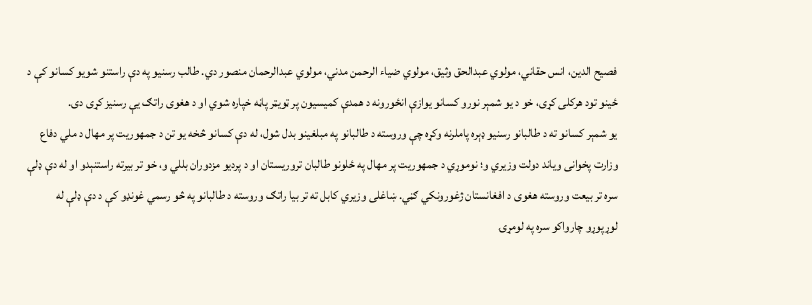فصیح الدين، انس حقاني، مولوي عبدالحق وثيق، مولوي ضیاء الرحمن مدني، مولوي عبدالرحمان منصور دي. طالب رسنيو په دې راستنو شويو کسانو کې د ځينو تود هرکلی کړی، خو د يو شمېر نورو کسانو يوازې انځورونه د همدې کميسیون پر ټويټر پاڼه خپاره شوي او د هغوی راتګ يې رسنيز کړی دی.
يو شمېر کسانو ته د طالبانو رسنيو ډېره پاملرنه وکړه چې وروسته د طالبانو په مبلغینو بدل شول، له دې کسانو څخه يو تن د جمهوريت پر مهال د ملي دفاع وزارت پخوانی وياند دولت وزيري و؛ نوموړي د جمهوريت پر مهال په ځلونو طالبان تروريستان او د پرديو مزدوران بللي و، خو تر بيرته راستنېدو او له دې ډلې سره تر بيعت وروسته هغوی د افغانستان ژغورونکي ګڼي. ښاغلی وزيري کابل ته تر بيا راتګ وروسته د طالبانو په څو رسمي غونډو کې د دې ډلې له لوړپوړو چارواکو سره په لومړۍ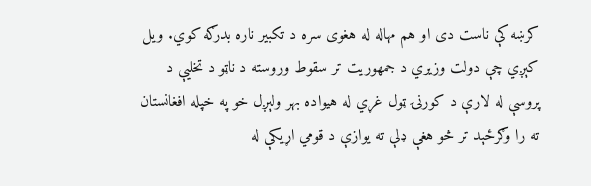کرښه کې ناست دی او هم مهاله له هغوی سره د تکبیر ناره بدرګه کوي. ويل کېږي چې دولت وزيري د جمهوريت تر سقوط وروسته د ناټو د تخليې د پروسې له لارې د کورنۍ ټول غړي له هيواده بهر ولېږل خو په خپله افغانستان ته را وګرځېد تر څو هغې ډلې ته يوازې د قومي اړيکې له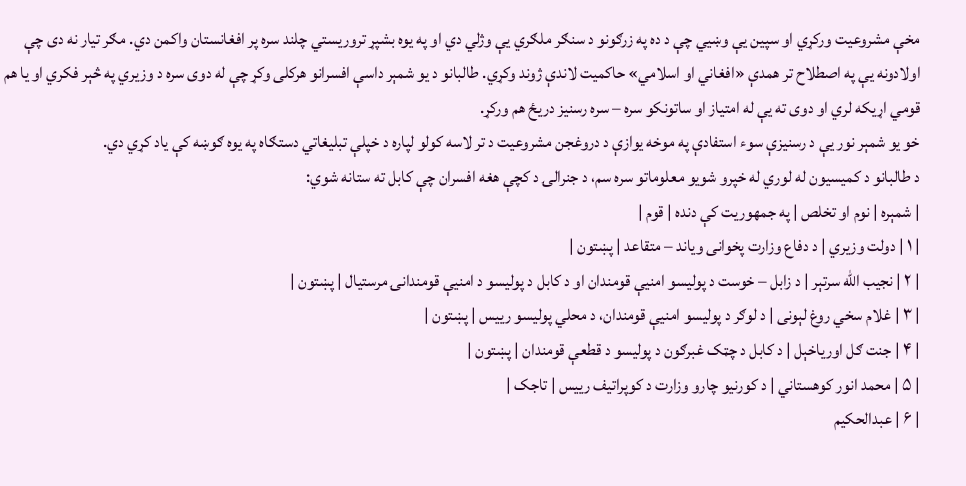مخې مشروعيت ورکړي او سپين يې وښيي چې د ده په زرګونو د سنګر ملګري يې وژلي دي او په يوه بشپړ تروريستي چلند سره پر افغانستان واکمن دي. مګر تيار نه دی چې اولادونه يې په اصطلاح تر همدې «افغاني او اسلامي» حاکميت لاندې ژوند وکړي. طالبانو د يو شمېر داسې افسرانو هرکلی وکړ چې له دوی سره د وزيري په څېر فکري او يا هم قومي اړيکه لري او دوی ته يې له امتياز او ساتونکو سره – سره رسنيز دريځ هم ورکړ.
خو يو شمېر نور يې د رسنيزې سوء استفادې په موخه يوازې د دروغجن مشروعيت د تر لاسه کولو لپاره د خپلې تبليغاتي دستګاه په يوه ګوښه کې ياد کړي دي.
د طالبانو د کميسيون له لوري له خپرو شويو معلوماتو سره سم، د جنرالۍ د کچې هغه افسران چې کابل ته ستانه شوي:
| شمېره | نوم او تخلص | په جمهوريت کې دنده | قوم |
| ۱ | دولت وزيري | د دفاع وزارت پخوانی ویاند – متقاعد | پښتون |
| ۲ | نجيب الله سرتېر | د زابل – خوست د پوليسو امنيې قومندان او د کابل د پوليسو د امنيې قومندانۍ مرستيال | پښتون |
| ۳ | غلام سخي روغ لېونی | د لوګر د پوليسو امنيې قومندان، د محلي پوليسو رييس | پښتون |
| ۴ | جنت ګل اورياخېل | د کابل د چټک غبرګون د پوليسو د قطعې قومندان | پښتون |
| ۵ | محمد انور کوهستاني | د کورنيو چارو وزارت د کوپراتيف ريیس | تاجک |
| ۶ | عبدالحکيم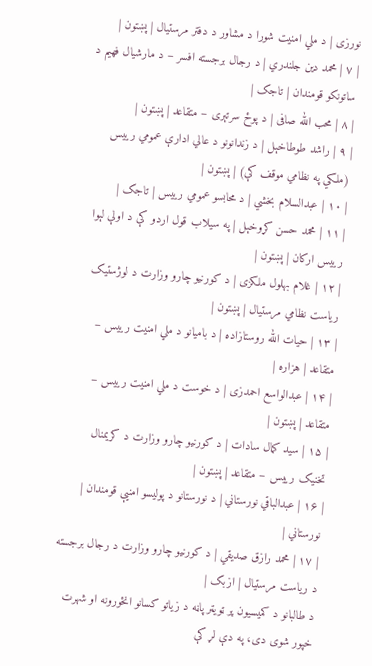نورزی | د ملي امنیت شورا د مشاور د دفتر مرستيال | پښتون |
| ۷ | محمد دين جلندري | د رجال برجسته افسر – د مارشيال فهيم د ساتونکو قومندان | تاجک |
| ۸ | محب الله صافی | د پوځ سرتېری – متقاعد | پښتون |
| ۹ | راشد طوطاخېل | د زندانونو د عالي ادارې عمومي رييس (ملکي په نظامي موقف کې) | پښتون |
| ۱۰ | عبدالسلام بخشي | د محابسو عمومي رييس | تاجک |
| ۱۱ | محمد حسن کړوخېل | په سيلاب قول اردو کې د اولې لېوا رييس ارکان | پښتون |
| ۱۲ | غلام بهلول ملکزی | د کورنيو چارو وزارت د لوژستيک رياست نظامي مرستيال | پښتون |
| ۱۳ | حيات الله روستازاده | د باميانو د ملي امنيت رييس – متقاعد | هزاره |
| ۱۴ | عبدالواسع احمدزی | د خوست د ملي امنيت رييس – متقاعد | پښتون |
| ۱۵ | سيد کمال سادات | د کورنيو چارو وزارت د کريمنال تخنيک رييس – متقاعد | پښتون |
| ۱۶ | عبدالباقي نورستاني | د نورستانو د پوليسو امنيې قومندان | نورستاني |
| ۱۷ | محمد رازق صديقي | د کورنيو چارو وزارت د رجال برجسته د رياست مرستيال | ازبک |
د طالبانو د کميسيون پر ټويټر پاڼه د زياتو کسانو انځورونه او شهرت خپور شوی دی، په دې لړ کې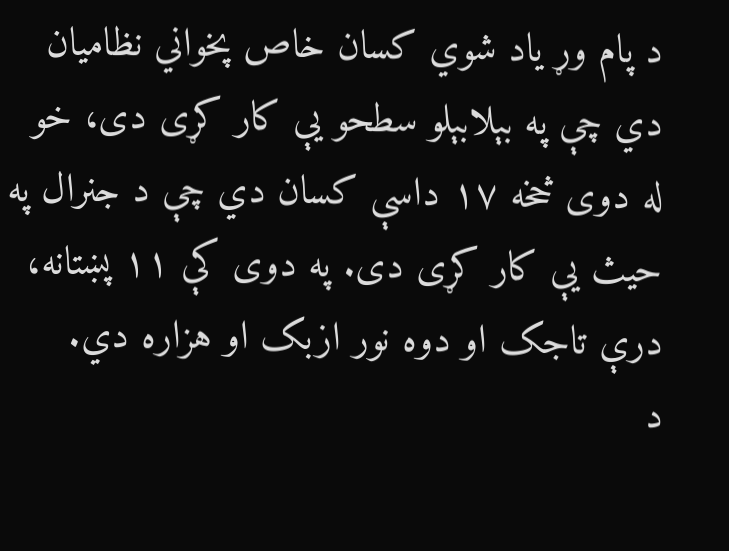د پام وړ یاد شوي کسان خاص پخواني نظاميان دي چې په بېلابېلو سطحو يې کار کړی دی، خو له دوی څخه ۱۷ داسې کسان دي چې د جنرال په حيث يې کار کړی دی. په دوی کې ۱۱ پښتانه، درې تاجک او دوه نور ازبک او هزاره دي.
د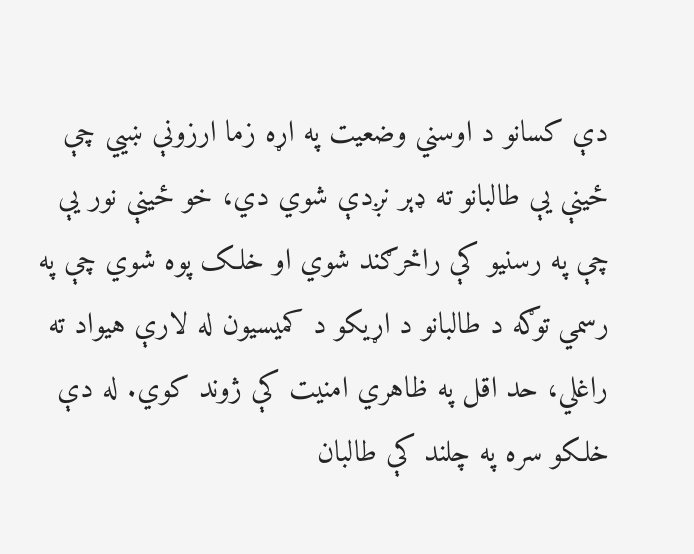دې کسانو د اوسني وضعيت په اړه زما ارزونې ښيي چې ځينې يې طالبانو ته ډېر نږدې شوي دي، خو ځينې نور يې چې په رسنيو کې راڅرګند شوي او خلک پوه شوي چې په رسمي توګه د طالبانو د اړيکو د کميسيون له لارې هيواد ته راغلي، حد اقل په ظاهري امنيت کې ژوند کوي. له دې خلکو سره په چلند کې طالبان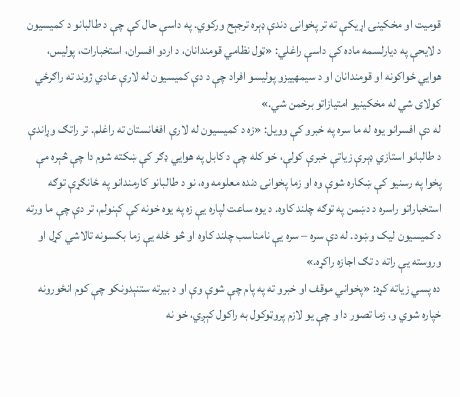قوميت او مخکينۍ اړيکې ته تر پخوانۍ دندې ډېره ترجېح ورکوي. په داسې حال کې چې د طالبانو د کميسيون د لايحې په ديارلسمه ماده کې داسې راغلي: «ټول نظامي قومندانان، د اردو افسران، استخبارات، پوليس، هوايي ځواکونه او قومندانان او د سیمهیيزو پوليسو افراد چې د دې کميسيون له لارې عادي ژوند ته راګرځي کولای شي له مخکينيو امتيازاتو برخمن شي.»
له دې افسرانو يوه له ما سره په خبرو کې وويل: «زه د کميسيون له لارې افغانستان ته راغلم. تر راتګ وړاندې د طالبانو استازي ډېرې زياتې خبرې کولې، خو کله چې د کابل په هوايي ډګر کې ښکته شوم دا چې څېره مې پخوا په رسنيو کې ښکاره شوې وه او زما پخوانۍ دنده معلومه وه، نو د طالبانو کارمندانو په ځانګړې توګه استخباراتو راسره د دښمن په توګه چلند کاوه. د يوه ساعت لپاره يې زه په يوه خونه کې کېنولم، تر دې چې ما ورته د کميسيون ليک وښود. له دې سره – سره يې نامناسب چلند کاوه او څو ځله يې زما بکسونه تالاشي کړل او وروسته يې راته د تګ اجازه راکړه.»
ده پسي زياته کړه: «پخواني موقف او خبرو ته په پام چې شوې وې او د بيرته ستنېدونکو چې کوم انځورونه خپاره شوي و، زما تصور دا و چې يو لازم پروټوکول به راکول کېږي، خو نه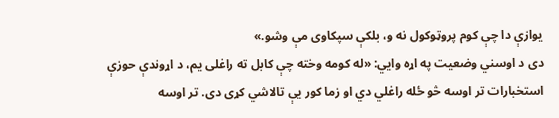يوازې دا چې کوم پروټوکول نه و، بلکې سپکاوی مې وشو.»
دی د اوسني وضعیت په اړه وايي: «له کومه وخته چې کابل ته راغلی يم، د اړوندې حوزې استخبارات تر اوسه څو ځله راغلي دي او زما کور يې تالاشي کړی دی. تر اوسه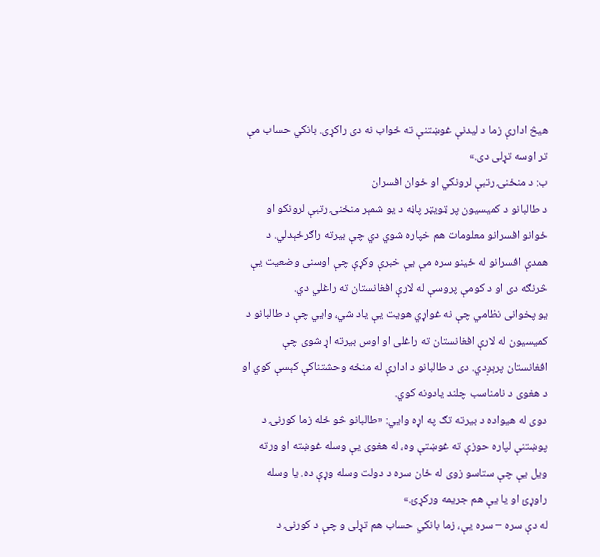هيڅ ادارې زما د ليدنې غوښتنې ته ځواب نه دی راکړی. بانکي حساب مې تر اوسه تړلی دی.»
ب: د منځنۍ رتبې لرونکي او ځوان افسران
د طالبانو د کميسيون پر ټويټر پاڼه د يو شمېر منځنۍ رتبې لرونکو او ځوانو افسرانو معلومات هم خپاره شوي دي چې بیرته راګرځېدلي. د همدې افسرانو له ځينو سره مې يې خبرې وکړې چې اوسنی وضعيت يې څرنګه دی او د کومې پروسې له لارې افغانستان ته راغلي دي.
يو پخوانی نظامي چې نه غواړي هویت يې ياد شي، وايي چې د طالبانو د کميسيون له لارې افغانستان ته راغلی او اوس بيرته اړ شوی چې افغانستان پرېږدي. دی د طالبانو د ادارې له منځه وحشتناکې کېسې کوي او د هغوی د نامناسب چلند يادونه کوي.
دوی له هيواده د بیرته تګ په اړه وايي: «طالبانو څو ځله زما کورنۍ د پوښتنې لپاره حوزې ته غوښتې وه، له هغوی يې وسله غوښته او ورته ويل يې چې ستاسو زوی له ځان سره د دولت وسله وړې ده. يا وسله راوړئ او يا يې هم جريمه ورکړئ.»
له دې سره – سره يې، زما بانکي حساب هم تړلی و چې د کورنۍ د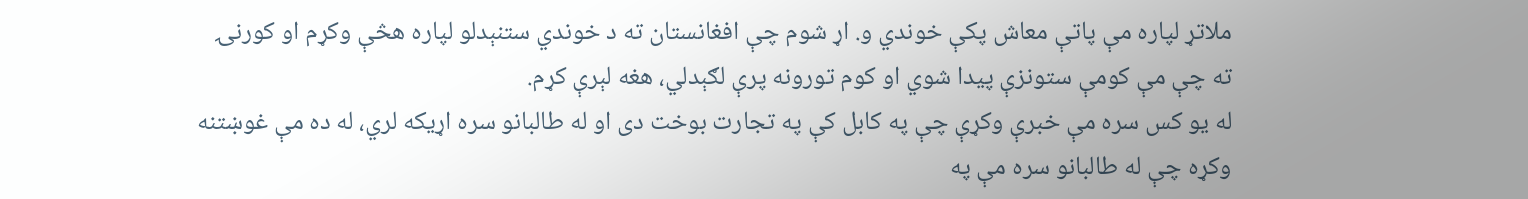ملاتړ لپاره مې پاتې معاش پکې خوندي و. اړ شوم چې افغانستان ته د خوندي ستنېدلو لپاره هڅې وکړم او کورنۍ ته چې مې کومې ستونزې پيدا شوي او کوم تورونه پرې لګېدلي، هغه لېرې کړم.
له يو کس سره مې خبرې وکړې چې په کابل کې په تجارت بوخت دی او له طالبانو سره اړيکه لري، له ده مې غوښتنه وکړه چې له طالبانو سره مې په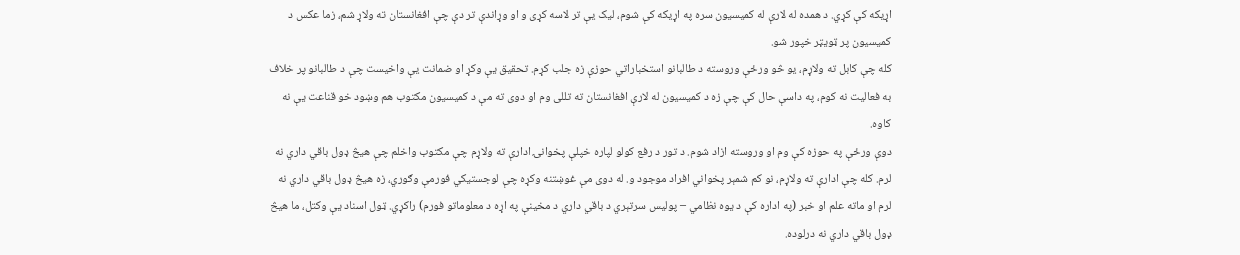اړيکه کې کړي. د همده له لارې له کميسيون سره په اړيکه کې شوم، ليک يې تر لاسه کړی و او وړاندې تر دې چې افغانستان ته ولاړ شم، زما عکس د کميسيون پر ټويټر خپور شو.
کله چې کابل ته ولاړم، يو څو ورځې وروسته د طالبانو استخباراتي حوزې زه جلب کړم. تحقيق يې وکړ او ضمانت يې واخيست چې د طالبانو پر خلاف به فعاليت نه کوم، په داسې حال کې چې زه د کميسيون له لارې افغانستان ته تللی وم او دوی ته مې د کميسيون مکتوب هم وښود خو قناعت يې نه کاوه.
دوې ورځې په حوزه کې وم او وروسته ازاد شوم. د تور د رفع کولو لپاره خپلې پخوانۍ ادارې ته ولاړم چې مکتوب واخلم چې هيڅ ډول باقي داري نه لرم. کله چې ادارې ته ولاړم، نو کم شمېر پخواني افراد موجود و. له دوی مې غوښتنه وکړه چې لوجستيکي فورمې وګوري، زه هيڅ ډول باقي داري نه لرم او ماته علم او خبر (په اداره کې د يوه نظامي – پوليس سرتېري د باقي داري د مخينې په اړه د معلوماتو فورم) راکړي. ټول اسناد يې وکتل، ما هيڅ ډول باقي داري نه درلوده.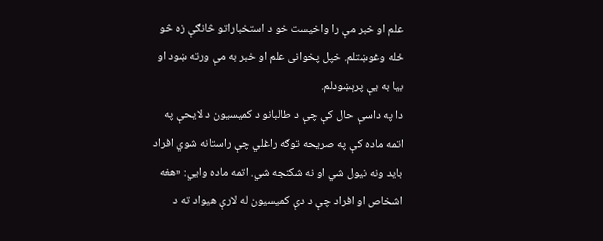علم او خبر مې را واخيست خو د استخباراتو څانګې زه څو ځله وغوښتلم. خپل پخوانی علم او خبر به مې ورته ښود او بيا به يې پرېښودلم.
دا په داسې حال کې چې د طالبانو د کميسيون د لايحې په اتمه ماده کې په صريحه توګه راغلي چې راستانه شوي افراد بايد ونه نيول شي او نه شکنجه شي. اتمه ماده وايي: «هغه اشخاص او افراد چې د دې کميسيون له لارې هيواد ته د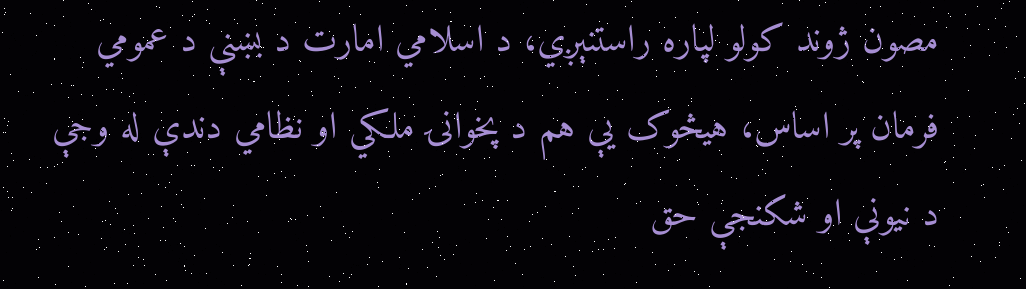مصون ژوند کولو لپاره راستنېږي، د اسلامي امارت د بښنې د عمومي فرمان پر اساس، هيڅوک يې هم د پخوانۍ ملکي او نظامي دندې له وجې د نيونې او شکنجې حق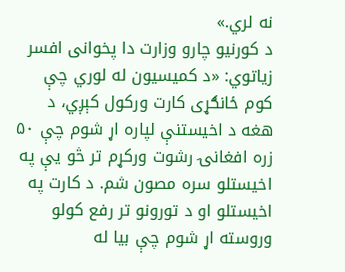نه لري.»
د کورنيو چارو وزارت دا پخوانی افسر زياتوي: «د کميسيون له لوري چې کوم ځانګړی کارت ورکول کېږي، د هغه د اخيستنې لپاره اړ شوم چې ۵۰ زره افغانۍ رشوت ورکړم تر څو يې په اخيستلو سره مصون شم. د کارت په اخيستلو او د تورونو تر رفع کولو وروسته اړ شوم چې بيا له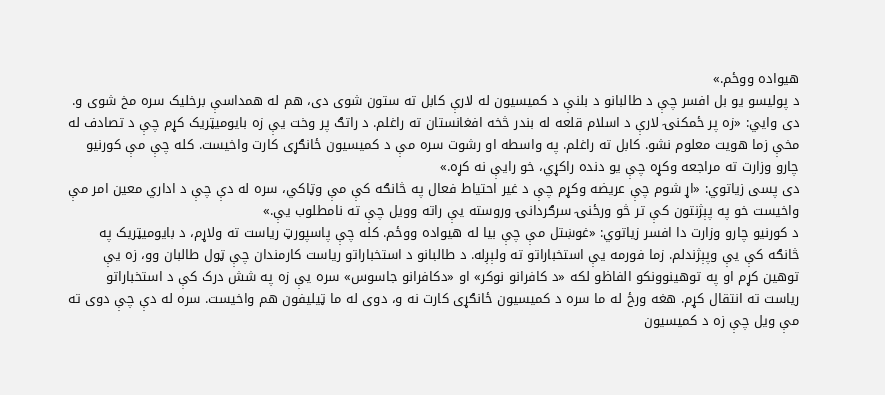هيواده ووځم.»
د پوليسو يو بل افسر چې د طالبانو د بلنې د کميسيون له لارې کابل ته ستون شوی دی، هم له همداسې برخليک سره مخ شوی و. دی وايي: «زه پر ځمکنۍ لارې د اسلام قلعه له بندر څخه افغانستان ته راغلم. د راتګ پر وخت يې زه بايوميټريک کړم چې د تصادف له مخې زما هويت معلوم نشو. کابل ته راغلم. په واسطه او رشوت سره مې د کميسيون ځانګړی کارت واخيست. کله چې مې کورنيو چارو وزارت ته مراجعه وکړه چې يو دنده راکړي، خو رايې نه کړه.»
دی پسی زياتوي: «اړ شوم چې عريضه وکړم چې د غير احتياط فعال په څانګه کې مې وټاکي، سره له دې چې د اداري معين امر مې واخيست خو په پېژنتون کې تر څو ورځنۍ سرګردانۍ وروسته يې راته وويل چې ته نامطلوب يې.»
د کورنيو چارو وزارت دا افسر زياتوي: «غوښتل مې چې بيا له هيواده ووځم. کله چې پاسپورټ رياست ته ولاړم، د بايوميټريک په څانګه کې يې وپېژندلم. زما فورمه يې استخباراتو ته ولېږله. د طالبانو د استخباراتو رياست کارمندان چې ټول طالبان وو، زه يې توهين کړم او په توهينوونکو الفاظو لکه «د کافرانو نوکر» او «دکافرانو جاسوس» سره يې زه په شش درک کې د استخباراتو رياست ته انتقال کړم. هغه ورځ له ما سره د کميسيون ځانګړی کارت نه و، دوی له ما ټیليفون هم واخیست. سره له دې چې دوی ته مې ويل چې زه د کميسيون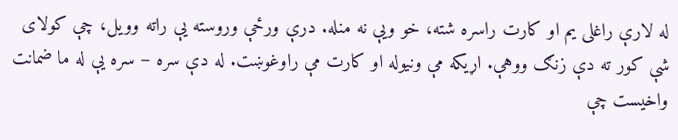له لارې راغلی يم او کارت راسره شته، خو ويې نه منله. درې ورځې وروسته يې راته وويل، چې کولای شې کور ته دې زنګ ووهې. اړيکه مې ونيوله او کارت مې راوغوښت. له دې سره – سره يې له ما ضمانت واخيست چې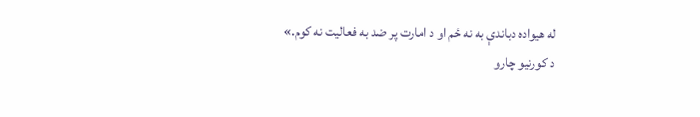له هيواده دباندې به نه ځم او د امارت پر ضد به فعاليت نه کوم.»
د کورنيو چارو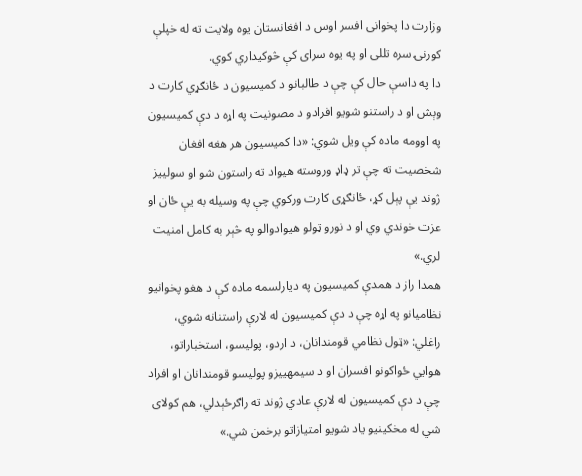وزارت دا پخوانی افسر اوس د افغانستان یوه ولايت ته له خپلې کورنۍ سره تللی او په یوه سرای کې څوکيداري کوي.
دا په داسې حال کې چې د طالبانو د کميسيون د ځانګړي کارت د وېش او د راستنو شويو افرادو د مصونيت په اړه د دې کميسيون په اوومه ماده کې ويل شوي: «دا کميسيون هر هغه افغان شخصيت ته چې تر ډاډ وروسته هيواد ته راستون شو او سولييز ژوند يې پېل کړ، ځانګړی کارت ورکوي چې په وسيله به يې ځان او عزت خوندي وي او د نورو ټولو هيوادوالو په څېر به کامل امنيت لري.»
همدا راز د همدې کميسيون په ديارلسمه ماده کې د هغو پخوانيو نظاميانو په اړه چې د دې کميسيون له لارې راستنانه شوي، راغلي: «ټول نظامي قومندانان، د اردو، پوليسو، استخباراتو، هوايي ځواکونو افسران او د سيمهييزو پوليسو قومندانان او افراد چې د دې کميسيون له لارې عادي ژوند ته راګرځېدلي، هم کولای شي له مخکينيو ياد شويو امتيازاتو برخمن شي.»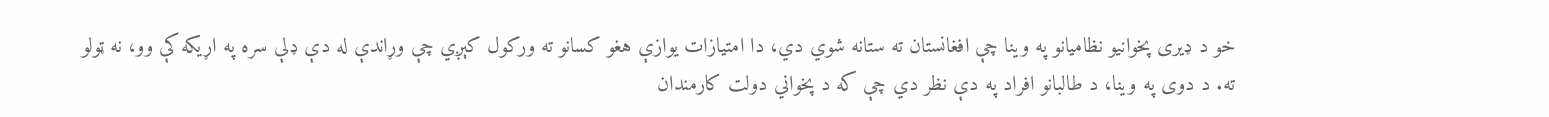خو د ډیری پخوانيو نظاميانو په وينا چې افغانستان ته ستانه شوي دي، دا امتيازات يوازې هغو کسانو ته ورکول کېږي چې وړاندې له دې ډلې سره په اړيکه کې وو، نه ټولو ته. د دوی په وينا، د طالبانو افراد په دې نظر دي چې که د پخواني دولت کارمندان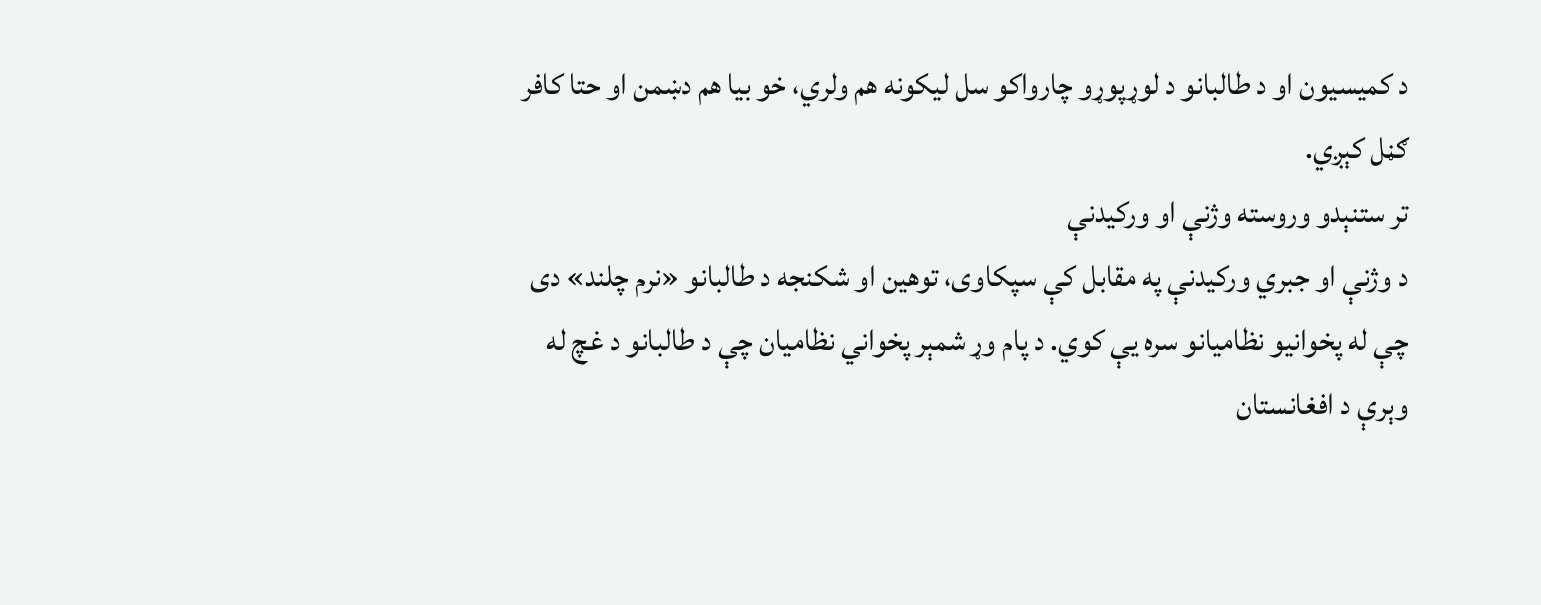د کميسيون او د طالبانو د لوړپوړو چارواکو سل ليکونه هم ولري، خو بيا هم دښمن او حتا کافر ګڼل کېږي.
تر ستنېدو وروسته وژنې او ورکيدنې
د وژنې او جبري ورکيدنې په مقابل کې سپکاوی، توهين او شکنجه د طالبانو «نرم چلند» دی چې له پخوانيو نظاميانو سره يې کوي. د پام وړ شمېر پخواني نظاميان چې د طالبانو د غچ له وېرې د افغانستان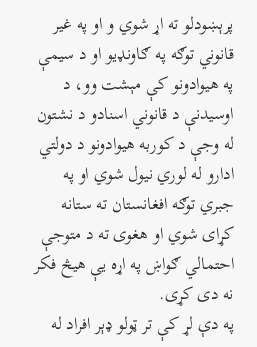پرېښودلو ته اړ شوي و او په غير قانوني توګه په ګاونډيو او د سيمې په هيوادونو کې مېشت وو، د اوسيدنې د قانوني اسنادو د نشتون له وجې د کوربه هيوادونو د دولتي ادارو له لوري نيول شوي او په جبري توګه افغانستان ته ستانه کړای شوي او هغوی ته د متوجې احتمالي ګواښ په اړه يې هيڅ فکر نه دی کړی.
په دې لړ کې تر ټولو ډېر افراد له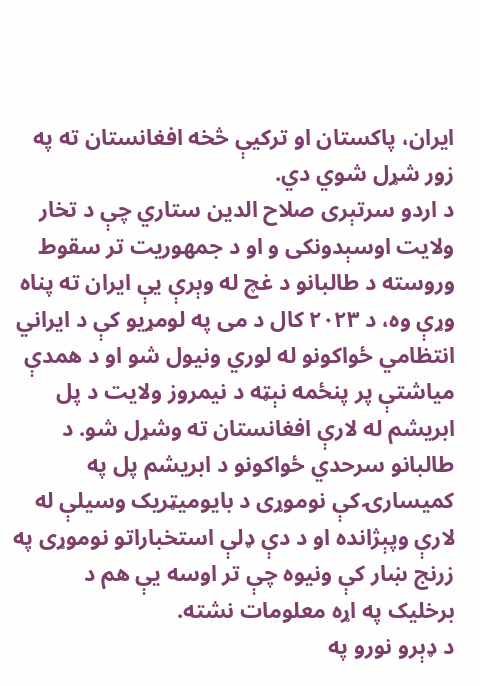ايران، پاکستان او ترکيې څخه افغانستان ته په زور شړل شوي دي.
د اردو سرتېری صلاح الدين ستاري چې د تخار ولايت اوسېدونکی و او د جمهوريت تر سقوط وروسته د طالبانو د غچ له وېرې يې ايران ته پناه وړې وه، د ۲۰۲۳ کال د می په لومړيو کې د ايراني انتظامي ځواکونو له لوري ونيول شو او د همدې مياشتې پر پنځمه نېټه د نيمروز ولايت د پل ابريشم له لارې افغانستان ته وشړل شو. د طالبانو سرحدي ځواکونو د ابريشم پل په کميسارۍ کې نوموړی د بايوميټريک وسيلې له لارې وپېژانده او د دې ډلې استخباراتو نوموړی په زرنج ښار کې ونيوه چې تر اوسه يې هم د برخليک په اړه معلومات نشته.
د ډېرو نورو په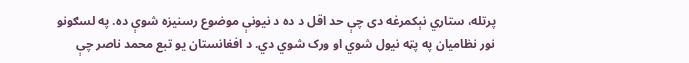پرتله، ستاري نېکمرغه دی چې حد اقل د ده د نيونې موضوع رسنيزه شوې ده. په لسګونو نور نظاميان په پټه نيول شوي او ورک شوي دي. د افغانستان يو تبع محمد ناصر چې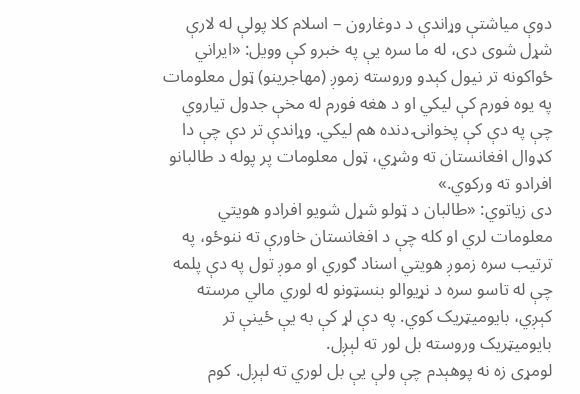دوې مياشتې وړاندې د دوغارون – اسلام کلا پولې له لارې شړل شوی دی، له ما سره يې په خبرو کې وويل: «ايراني ځواکونه تر نيول کېدو وروسته زموږ (مهاجرينو) ټول معلومات په يوه فورم کې ليکي او د هغه فورم له مخې جدول تياروي چې په دې کې پخوانۍ دنده هم ليکي. وړاندې تر دې چې دا کډوال افغانستان ته وشړي، ټول معلومات پر پوله د طالبانو افرادو ته ورکوي.»
دی زياتوي: «طالبان د ټولو شړل شويو افرادو هويتي معلومات لري او کله چې د افغانستان خاورې ته ننوځو، په ترتيب سره زموږ هويتي اسناد ګوري او موږ تول په دې پلمه چې له تاسو سره د نړيوالو بنسټونو له لوري مالي مرسته کېږي، بايوميټريک کوي. په دې لړ کې به يې ځينې تر بايوميټريک وروسته بل لور ته لېږل.
لومړی زه نه پوهېدم چې ولې يې بل لوري ته لېږل. کوم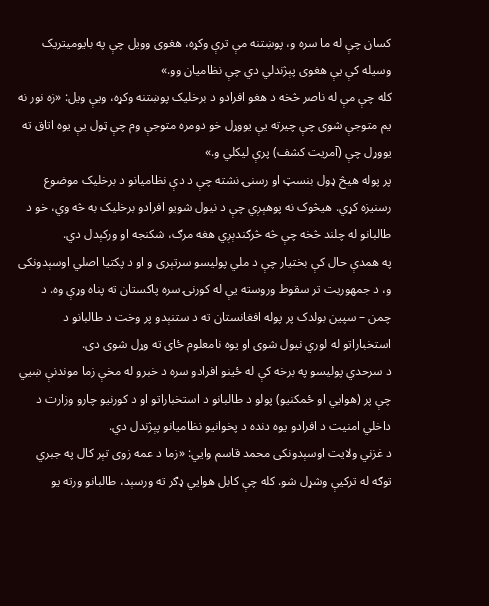کسان چې له ما سره و، پوښتنه مې ترې وکړه، هغوی وويل چې په بايوميتريک وسيله کې يې هغوی پېژندلي دي چې نظاميان وو.»
کله چې مې له ناصر څخه د هغو افرادو د برخلیک پوښتنه وکړه، ويې ويل: «زه نور نه يم متوجې شوی چې چيرته يې يووړل خو دومره متوجې وم چې ټول يې يوه اتاق ته يووړل چې (آمريت کشف) پرې ليکلي و.»
پر پوله هيڅ ډول بنسټ او رسنۍ نشته چې د دې نظاميانو د برخليک موضوع رسنيزه کړي. هيڅوک نه پوهېږي چې د نيول شويو افرادو برخليک به څه وي، خو د طالبانو له چلند څخه چې څه څرګندېږي هغه مرګ، شکنجه او ورکېدل دي.
په همدې حال کې بختيار چې د ملي پوليسو سرتېری و او د پکتيا اصلي اوسېدونکی و، د جمهوريت تر سقوط وروسته يې له کورنۍ سره پاکستان ته پناه وړې وه. د چمن – سپين بولدک پر پوله افغانستان ته د ستنېدو پر وخت د طالبانو د استخباراتو له لوري نيول شوی او يوه نامعلوم ځای ته وړل شوی دی.
د سرحدي پوليسو په برخه کې له ځينو افرادو سره د خبرو له مخې زما موندنې ښيي چې پر (هوايي او ځمکنيو) پولو د طالبانو د استخباراتو او د کورنيو چارو وزارت د داخلي امنيت د افرادو يوه دنده د پخوانيو نظاميانو پېژندل دي.
د غزني ولايت اوسېدونکی محمد قاسم وايي: «زما د عمه زوی تېر کال په جبري توګه له ترکيې وشړل شو. کله چې کابل هوايي ډګر ته ورسېد، طالبانو ورته يو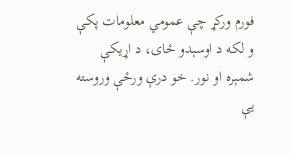فورم ورکړ چې عمومي معلومات پکې و لکه د اوسېدو ځای، د اړیکې شمېره او نور. خو درې ورځې وروسته يې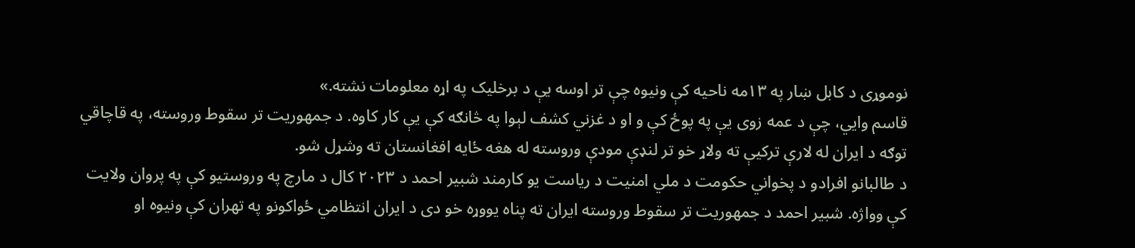نوموړی د کابل ښار په ۱۳مه ناحيه کې ونيوه چې تر اوسه يې د برخليک په اړه معلومات نشته.»
قاسم وايي، چې د عمه زوی يې په پوځ کې و او د غزني کشف لېوا په څانګه کې يې کار کاوه. د جمهوريت تر سقوط وروسته، په قاچاقي توګه د ايران له لارې ترکيې ته ولاړ خو تر لنډې مودې وروسته له هغه ځايه افغانستان ته وشړل شو.
د طالبانو افرادو د پخواني حکومت د ملي امنيت د رياست يو کارمند شبير احمد د ۲۰۲۳ کال د مارچ په وروستيو کې په پروان ولايت کې وواژه. شبير احمد د جمهوريت تر سقوط وروسته ايران ته پناه يووړه خو دی د ايران انتظامي ځواکونو په تهران کې ونيوه او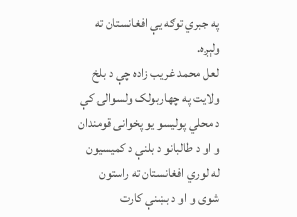په جبري توګه يې افغانستان ته ولېږه.
لعل محمد غريب زاده چې د بلخ ولايت په چهاربولک ولسوالۍ کې د محلي پوليسو يو پخوانی قومندان و او د طالبانو د بلنې د کميسيون له لوري افغانستان ته راستون شوی و او د بښنې کارت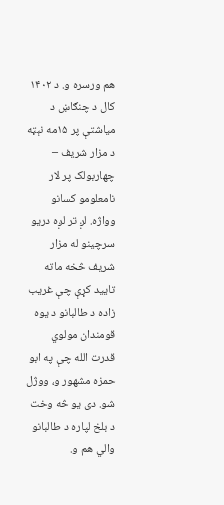هم ورسره و. د ۱۴۰۲ کال د چنګاښ د مياشتې پر ۱۵مه نېټه د مزار شريف – چهاربولک پر لار نامعلومو کسانو وواژه. لږ تر لږه دریو سرچينو له مزار شريف څخه ماته تاييد کړې چې غريب زاده د طالبانو د يوه قومندان مولوي قدرت الله چې په ابو حمزه مشهور و، ووژل شو. دی يو څه وخت د بلخ لپاره د طالبانو والي هم و.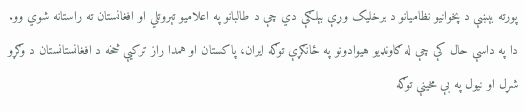پورته بېښې د پخوانيو نظاميانو د برخليک وړې بېلګې دي چې د طالبانو په اعلاميو تېروتلي او افغانستان ته راستانه شوي وو. دا په داسې حال کې چې له ګاونډيو هيوادونو په ځانګړې توګه ايران، پاکستان او همدا راز ترکيې څخه د افغانستانستان د وګړو شړل او نيول په بې مخينې توګه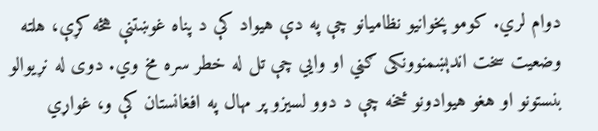دوام لري. کومو پخوانيو نظاميانو چې په دې هيواد کې د پناه غوښتنې هڅه کړې، هلته وضعيت سخت اندېښمنوونکی ګڼي او وايي چې تل له خطر سره مخ وي. دوی له نړيوالو بنستونو او هغو هيوادونو څخه چې د دوو لسيزو پر مهال په افغانستان کې و، غواړي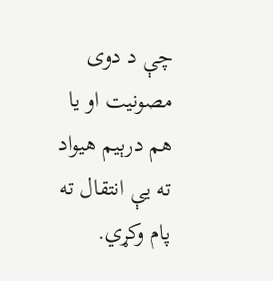چې د دوی مصونيت او يا هم درېيم هيواد ته يې انتقال ته پام وکړي.